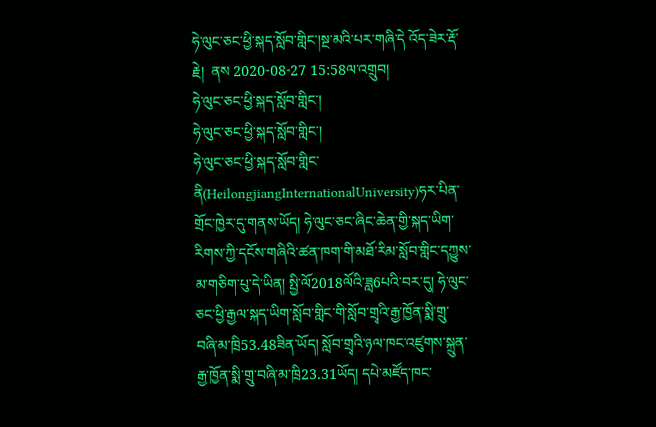ཧེ་ལུང་ཅང་ཕྱི་སྐད་སློབ་གླིང་།སྔ་མའི་པར་གཞི་དེ འོད་ཟེར་རྡོ་རྗེ།  ནས 2020-08-27 15:58ལ་འགྲུབ།
ཧེ་ལུང་ཅང་ཕྱི་སྐད་སློབ་གླིང་།
ཧེ་ལུང་ཅང་ཕྱི་སྐད་སློབ་གླིང་།
ཧེ་ལུང་ཅང་ཕྱི་སྐད་སློབ་གླིང་ནི(HeilongjiangInternationalUniversity)ཧར་པིན་གྲོང་ཁྱེར་དུ་གནས་ཡོད། ཧེ་ལུང་ཅང་ཞིང་ཆེན་གྱི་སྐད་ཡིག་རིགས་ཀྱི་དངོས་གཞིའི་ཚན་ཁག་གི་མཐོ་རིམ་སློབ་གླིང་དཀྱུས་མ་གཅིག་པུ་དེ་ཡིན། སྤྱི་ལོ2018ལོའི་ཟླ6པའི་བར་དུ། ཧེ་ལུང་ཅང་ཕྱི་རྒྱལ་སྐད་ཡིག་སློབ་གླིང་གི་སློབ་གྲྭའི་རྒྱ་ཁྱོན་སྨི་གྲུ་བཞི་མ་ཁྲི53.48ཟིན་ཡོད། སློབ་གྲྭའི་ཉལ་ཁང་འཛུགས་སྐྲུན་རྒྱ་ཁྱོན་སྨི་གྲུ་བཞི་མ་ཁྲི23.31ཡོད། དཔེ་མཛོད་ཁང་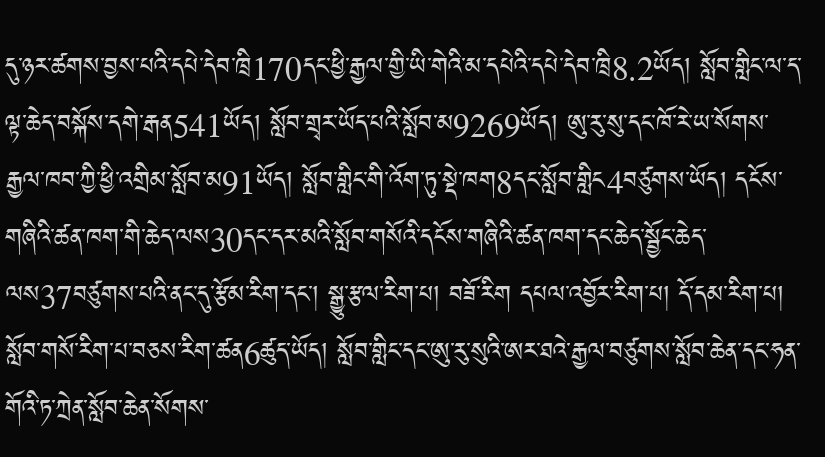དུ་ཉར་ཚགས་བྱས་པའི་དཔེ་དེབ་ཁྲི170དང་ཕྱི་རྒྱལ་གྱི་ཡི་གེའི་མ་དཔེའི་དཔེ་དེབ་ཁྲི8.2ཡོད། སློབ་གླིང་ལ་ད་ལྟ་ཆེད་བསྐོས་དགེ་རྒན541ཡོད། སློབ་གྲྭར་ཡོད་པའི་སློབ་མ9269ཡོད། ཨུ་རུ་སུ་དང་ཁོ་རེ་ཡ་སོགས་རྒྱལ་ཁབ་ཀྱི་ཕྱི་འགྲིམ་སློབ་མ91ཡོད། སློབ་གླིང་གི་འོག་ཏུ་སྡེ་ཁག8དང་སློབ་གླིང4བཙུགས་ཡོད། དངོས་གཞིའི་ཚན་ཁག་གི་ཆེད་ལས30དང་དར་མའི་སློབ་གསོའི་དངོས་གཞིའི་ཚན་ཁག་དང་ཆེད་སྦྱོང་ཆེད་ལས37བཙུགས་པའི་ནང་དུ་རྩོམ་རིག་དང་། སྒྱུ་རྩལ་རིག་པ། བཟོ་རིག དཔལ་འབྱོར་རིག་པ། དོ་དམ་རིག་པ། སློབ་གསོ་རིག་པ་བཅས་རིག་ཚན6ཚུད་ཡོད། སློབ་གླིང་དང་ཨུ་རུ་སུའི་ཨར་ཐའེ་རྒྱལ་བཙུགས་སློབ་ཆེན་དང་ཧན་གོའི་ཏ་ཀྲེན་སློབ་ཆེན་སོགས་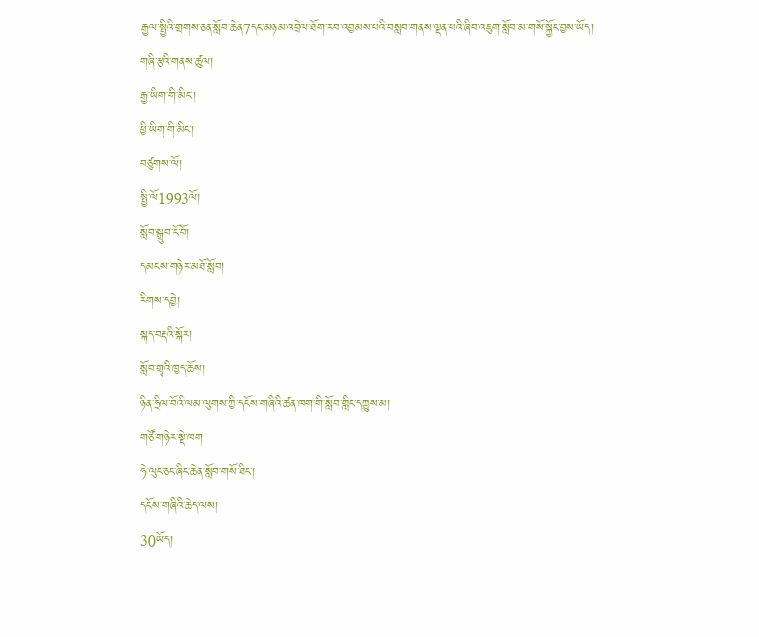རྒྱལ་སྤྱིའི་གྲགས་ཅན་སློབ་ཆེན7དང་མཉམ་འབྲེལ་ཐོག་རབ་འབྱམས་པའི་བསླབ་གནས་ལྡན་པའི་ཞིབ་འཇུག་སློབ་མ་གསོ་སྐྱོང་བྱས་ཡོད།
གཞི་རྩའི་གནས་ཚུལ།
རྒྱ་ཡིག་གི་མིང་།
ཕྱི་ཡིག་གི་མིང་།
བཙུགས་ལོ།
སྤྱི་ལོ1993ལོ།
སློབ་སྒྲུབ་ངོ་བོ།
དམངས་གཉེར་མཐོ་སློབ།
རིགས་དབྱེ།
སྐད་བརྡའི་སྐོར།
སློབ་གྲྭའི་ཁྱད་ཆོས།
ཉིན་ཧྲིལ་བོའི་ལམ་ལུགས་ཀྱི་དངོས་གཞིའི་ཚན་ཁག་གི་སློབ་གླིང་དཀྱུས་མ།
གཙོ་གཉེར་སྡེ་ཁག
ཧེ་ལུང་ཅང་ཞིང་ཆེན་སློབ་གསོ་ཐིང་།
དངོས་གཞིའི་ཆེད་ལས།
30ཡོད།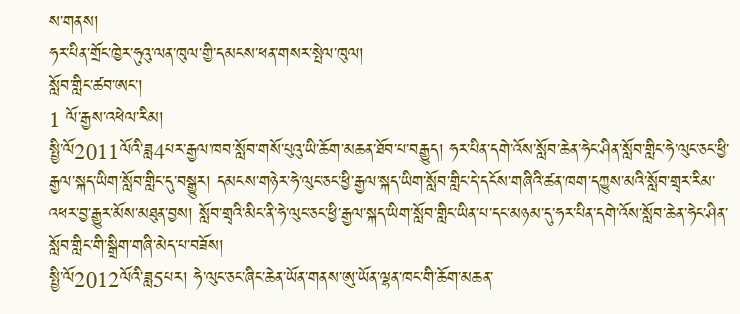ས་གནས།
ཧར་པིན་གྲོང་ཁྱེར་ཧུའུ་ལན་ཁུལ་གྱི་དམངས་ཕན་གསར་སྤེལ་ཁུལ།
སློབ་གླིང་ཚབ་ཨང་།
1 ལོ་རྒྱས་འཕེལ་རིམ།
སྤྱི་ལོ2011ལོའི་ཟླ4པར་རྒྱལ་ཁབ་སློབ་གསོ་པུའུ་ཡི་ཆོག་མཆན་ཐོབ་པ་བརྒྱུད། ཧར་པིན་དགེ་འོས་སློབ་ཆེན་ཧེང་ཤིན་སློབ་གླིང་ཧེ་ལུང་ཅང་ཕྱི་རྒྱལ་སྐད་ཡིག་སློབ་གླིང་དུ་བསྒྱུར། དམངས་གཉེར་ཧེ་ལུང་ཅང་ཕྱི་རྒྱལ་སྐད་ཡིག་སློབ་གླིང་དེ་དངོས་གཞིའི་ཚན་ཁག་དཀྱུས་མའི་སློབ་གྲྭར་རིམ་འཕར་བྱ་རྒྱུར་མོས་མཐུན་བྱས། སློབ་གྲྭའི་མིང་ནི་ཧེ་ལུང་ཅང་ཕྱི་རྒྱལ་སྐད་ཡིག་སློབ་གླིང་ཡིན་པ་དང་མཉམ་དུ་ཧར་པིན་དགེ་འོས་སློབ་ཆེན་ཧེང་ཤིན་སློབ་གླིང་གི་སྒྲིག་གཞི་མེད་པ་བཟོས།
སྤྱི་ལོ2012ལོའི་ཟླ5པར། ཧེ་ལུང་ཅང་ཞིང་ཆེན་ཡོན་གནས་ཨུ་ཡོན་ལྷན་ཁང་གི་ཆོག་མཆན་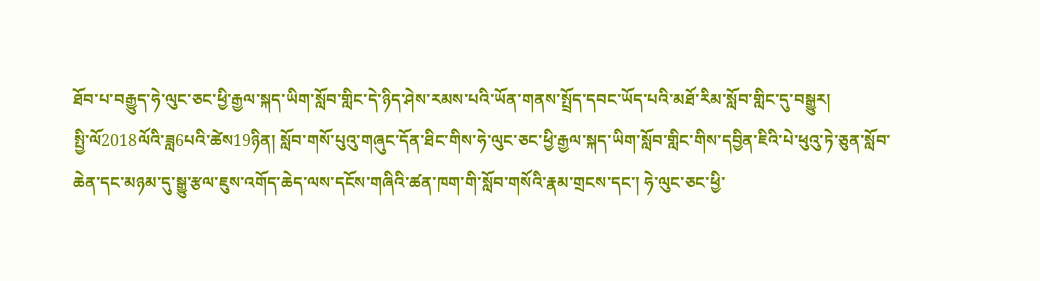ཐོབ་པ་བརྒྱུད་ཧེ་ལུང་ཅང་ཕྱི་རྒྱལ་སྐད་ཡིག་སློབ་གླིང་དེ་ཉིད་ཤེས་རམས་པའི་ཡོན་གནས་སྤྲོད་དབང་ཡོད་པའི་མཐོ་རིམ་སློབ་གླིང་དུ་བསྒྱུར།
སྤྱི་ལོ2018ལོའི་ཟླ6པའི་ཚེས19ཉིན། སློབ་གསོ་པུའུ་གཞུང་དོན་ཐིང་གིས་ཧེ་ལུང་ཅང་ཕྱི་རྒྱལ་སྐད་ཡིག་སློབ་གླིང་གིས་དབྱིན་ཇིའི་པེ་ཕུའུ་ཏེ་ཅུན་སློབ་ཆེན་དང་མཉམ་དུ་སྒྱུ་རྩལ་ཇུས་འགོད་ཆེད་ལས་དངོས་གཞིའི་ཚན་ཁག་གི་སློབ་གསོའི་རྣམ་གྲངས་དང་། ཧེ་ལུང་ཅང་ཕྱི་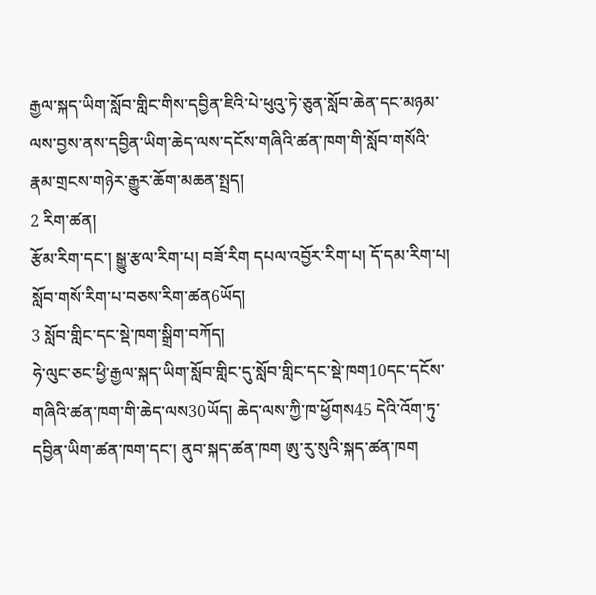རྒྱལ་སྐད་ཡིག་སློབ་གླིང་གིས་དབྱིན་ཇིའི་པེ་ཕུའུ་ཏེ་ཅུན་སློབ་ཆེན་དང་མཉམ་ལས་བྱས་ནས་དབྱིན་ཡིག་ཆེད་ལས་དངོས་གཞིའི་ཚན་ཁག་གི་སློབ་གསོའི་རྣམ་གྲངས་གཉེར་རྒྱུར་ཆོག་མཆན་སྤྲད།
2 རིག་ཚན།
རྩོམ་རིག་དང་། སྒྱུ་རྩལ་རིག་པ། བཟོ་རིག དཔལ་འབྱོར་རིག་པ། དོ་དམ་རིག་པ། སློབ་གསོ་རིག་པ་བཅས་རིག་ཚན6ཡོད།
3 སློབ་གླིང་དང་སྡེ་ཁག་སྒྲིག་བཀོད།
ཧེ་ལུང་ཅང་ཕྱི་རྒྱལ་སྐད་ཡིག་སློབ་གླིང་དུ་སློབ་གླིང་དང་སྡེ་ཁག10དང་དངོས་གཞིའི་ཚན་ཁག་གི་ཆེད་ལས30ཡོད། ཆེད་ལས་ཀྱི་ཁ་ཕྱོགས45 དེའི་འོག་ཏུ་དབྱིན་ཡིག་ཚན་ཁག་དང་། ནུབ་སྐད་ཚན་ཁག ཨུ་རུ་སུའི་སྐད་ཚན་ཁག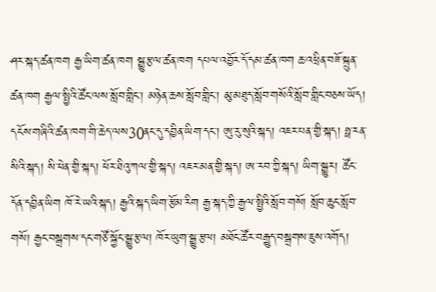ཤར་སྐད་ཚན་ཁག རྒྱ་ཡིག་ཚན་ཁག སྒྱུ་རྩལ་ཚན་ཁག དཔལ་འབྱོར་དོ་དམ་ཚན་ཁག ཆ་འཕྲིན་བཟོ་སྐྲུན་ཚན་ཁག རྒྱལ་སྤྱིའི་ཚོང་ལས་སློབ་གླིང་། མཉེན་ཆས་སློབ་གླིང་། མུ་མཐུད་སློབ་གསོའི་སློབ་གླིང་བཅས་ཡོད།
དངོས་གཞིའི་ཚན་ཁག་གི་ཆེད་ལས30ནང་དུ་དབྱིན་ཡིག་དང་། ཨུ་རུ་སུའི་སྐད། འཇར་པན་གྱི་སྐད། ཧྥ་རན་སིའི་སྐད། སི་ཕེན་གྱི་སྐད། ཕོར་ཐིའུ་ཀལ་གྱི་སྐད། འཇར་མན་གྱི་སྐད། ཨ་རབ་ཀྱི་སྐད། ཡིག་སྒྱུར། ཚོང་དོན་དབྱིན་ཡིག ཁོ་རེ་ཡའི་སྐད། རྒྱའི་སྐད་ཡིག་རྩོམ་རིག རྒྱ་སྐད་ཀྱི་རྒྱལ་སྤྱིའི་སློབ་གསོ། སློབ་ཆུང་སློབ་གསོ། རྒྱང་བསྒྲགས་དང་གཙོ་སྐྱོང་སྒྱུ་རྩལ། ཁོར་ཡུག་སྒྱུ་རྩལ། མཐོང་ཚོར་བརྒྱུད་བསྒྲགས་ཇུས་འགོད།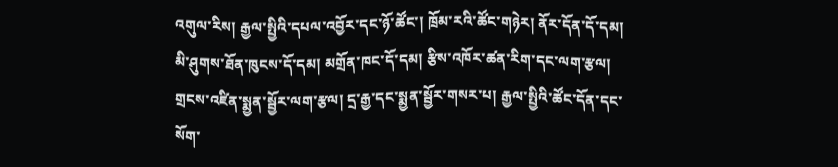འགུལ་རིས། རྒྱལ་སྤྱིའི་དཔལ་འབྱོར་དང་ཉོ་ཚོང་། ཁྲོམ་རའི་ཚོང་གཉེར། ནོར་དོན་དོ་དམ། མི་ཤུགས་ཐོན་ཁུངས་དོ་དམ། མགྲོན་ཁང་དོ་དམ། རྩིས་འཁོར་ཚན་རིག་དང་ལག་རྩལ། གྲངས་འཛིན་སྨྱན་སྦྱོར་ལག་རྩལ། དྲ་རྒྱ་དང་སྨྱན་སྦྱོར་གསར་པ། རྒྱལ་སྤྱིའི་ཚོང་དོན་དང་སོག་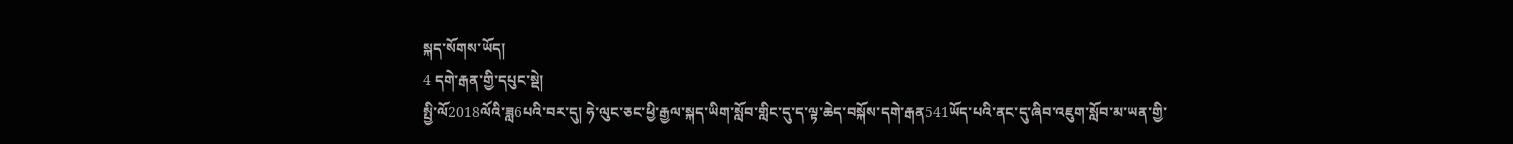སྐད་སོགས་ཡོད།
4 དགེ་རྒན་གྱི་དཔུང་སྡེ།
སྤྱི་ལོ2018ལོའི་ཟླ6པའི་བར་དུ། ཧེ་ལུང་ཅང་ཕྱི་རྒྱལ་སྐད་ཡིག་སློབ་གླིང་དུ་ད་ལྟ་ཆེད་བསྐོས་དགེ་རྒན541ཡོད་པའི་ནང་དུ་ཞིབ་འཇུག་སློབ་མ་ཡན་གྱི་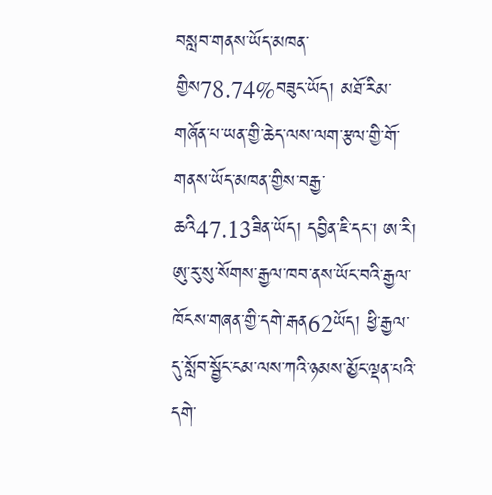བསླབ་གནས་ཡོད་མཁན་གྱིས78.74%བཟུང་ཡོད། མཐོ་རིམ་གཞོན་པ་ཡན་གྱི་ཆེད་ལས་ལག་རྩལ་གྱི་གོ་གནས་ཡོད་མཁན་གྱིས་བརྒྱ་ཆའི47.13ཟིན་ཡོད། དབྱིན་ཇི་དང་། ཨ་རི། ཨུ་རུ་སུ་སོགས་རྒྱལ་ཁབ་ནས་ཡོང་བའི་རྒྱལ་ཁོངས་གཞན་གྱི་དགེ་རྒན62ཡོད། ཕྱི་རྒྱལ་དུ་སློབ་སྦྱོང་ངམ་ལས་ཀའི་ཉམས་མྱོང་ལྡན་པའི་དགེ་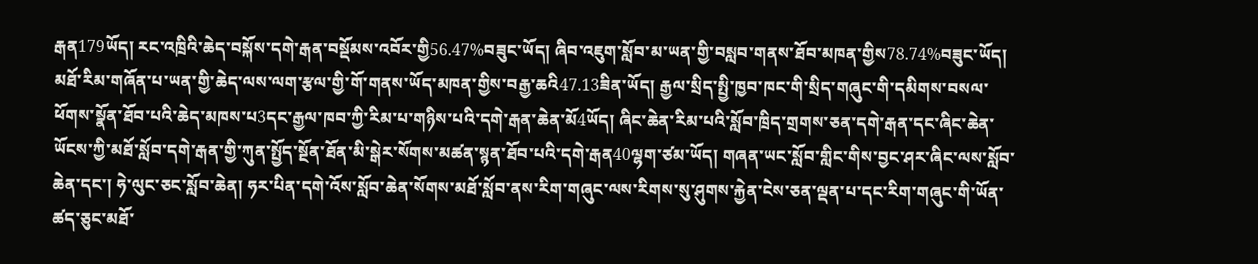རྒན179ཡོད། རང་འཁྲིའི་ཆེད་བསྐོས་དགེ་རྒན་བསྡོམས་འབོར་གྱི56.47%བཟུང་ཡོད། ཞིབ་འཇུག་སློབ་མ་ཡན་གྱི་བསླབ་གནས་ཐོབ་མཁན་གྱིས78.74%བཟུང་ཡོད། མཐོ་རིམ་གཞོན་པ་ཡན་གྱི་ཆེད་ལས་ལག་རྩལ་གྱི་གོ་གནས་ཡོད་མཁན་གྱིས་བརྒྱ་ཆའི47.13ཟིན་ཡོད། རྒྱལ་སྲིད་སྤྱི་ཁྱབ་ཁང་གི་སྲིད་གཞུང་གི་དམིགས་བསལ་ཕོགས་སྣོན་ཐོབ་པའི་ཆེད་མཁས་པ3དང་རྒྱལ་ཁབ་ཀྱི་རིམ་པ་གཉིས་པའི་དགེ་རྒན་ཆེན་མོ4ཡོད། ཞིང་ཆེན་རིམ་པའི་སློབ་ཁྲིད་གྲགས་ཅན་དགེ་རྒན་དང་ཞིང་ཆེན་ཡོངས་ཀྱི་མཐོ་སློབ་དགེ་རྒན་གྱི་ཀུན་སྤྱོད་སྔོན་ཐོན་མི་སྒེར་སོགས་མཚན་སྙན་ཐོབ་པའི་དགེ་རྒན40ལྷག་ཙམ་ཡོད། གཞན་ཡང་སློབ་གླིང་གིས་བྱང་ཤར་ཞིང་ལས་སློབ་ཆེན་དང་། ཧེ་ལུང་ཅང་སློབ་ཆེན། ཧར་པིན་དགེ་འོས་སློབ་ཆེན་སོགས་མཐོ་སློབ་ནས་རིག་གཞུང་ལས་རིགས་སུ་ཤུགས་རྐྱེན་ངེས་ཅན་ལྡན་པ་དང་རིག་གཞུང་གི་ཡོན་ཚད་ཅུང་མཐོ་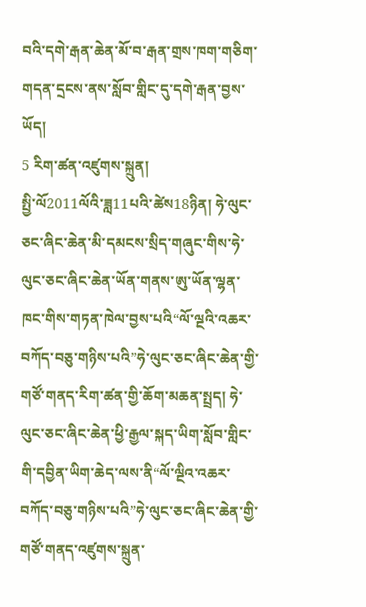བའི་དགེ་རྒན་ཆེན་མོ་བ་རྒན་གྲས་ཁག་གཅིག་གདན་དྲངས་ནས་སློབ་གླིང་དུ་དགེ་རྒན་བྱས་ཡོད།
5 རིག་ཚན་འཛུགས་སྐྲུན།
སྤྱི་ལོ2011ལོའི་ཟླ11པའི་ཚེས18ཉིན། ཧེ་ལུང་ཅང་ཞིང་ཆེན་མི་དམངས་སྲིད་གཞུང་གིས་ཧེ་ལུང་ཅང་ཞིང་ཆེན་ཡོན་གནས་ཨུ་ཡོན་ལྷན་ཁང་གིས་གཏན་ཁེལ་བྱས་པའི“ལོ་ལྔའི་འཆར་བཀོད་བཅུ་གཉིས་པའི”ཧེ་ལུང་ཅང་ཞིང་ཆེན་གྱི་གཙོ་གནད་རིག་ཚན་གྱི་ཆོག་མཆན་སྤྲད། ཧེ་ལུང་ཅང་ཞིང་ཆེན་ཕྱི་རྒྱལ་སྐད་ཡིག་སློབ་གླིང་གི་དབྱིན་ཡིག་ཆེད་ལས་ནི“ལོ་ལྔིའ་འཆར་བཀོད་བཅུ་གཉིས་པའི”ཧེ་ལུང་ཅང་ཞིང་ཆེན་གྱི་གཙོ་གནད་འཛུགས་སྐྲུན་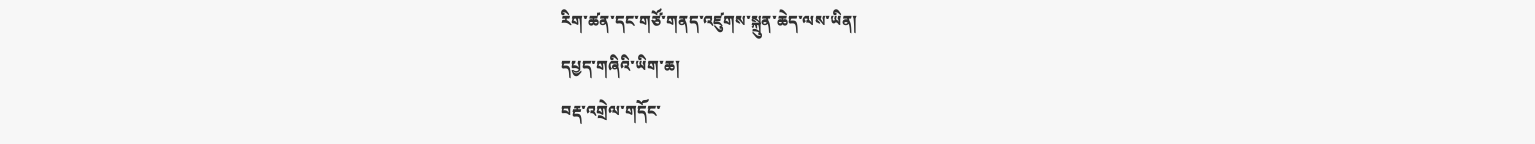རིག་ཚན་དང་གཙོ་གནད་འཛུགས་སྐྲུན་ཆེད་ལས་ཡིན།
དཔྱད་གཞིའི་ཡིག་ཆ།
བརྡ་འགྲེལ་གདོང་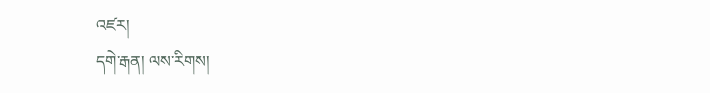འཛར།
དགེ་རྒན། ལས་རིགས།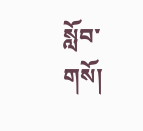སློབ་གསོ།